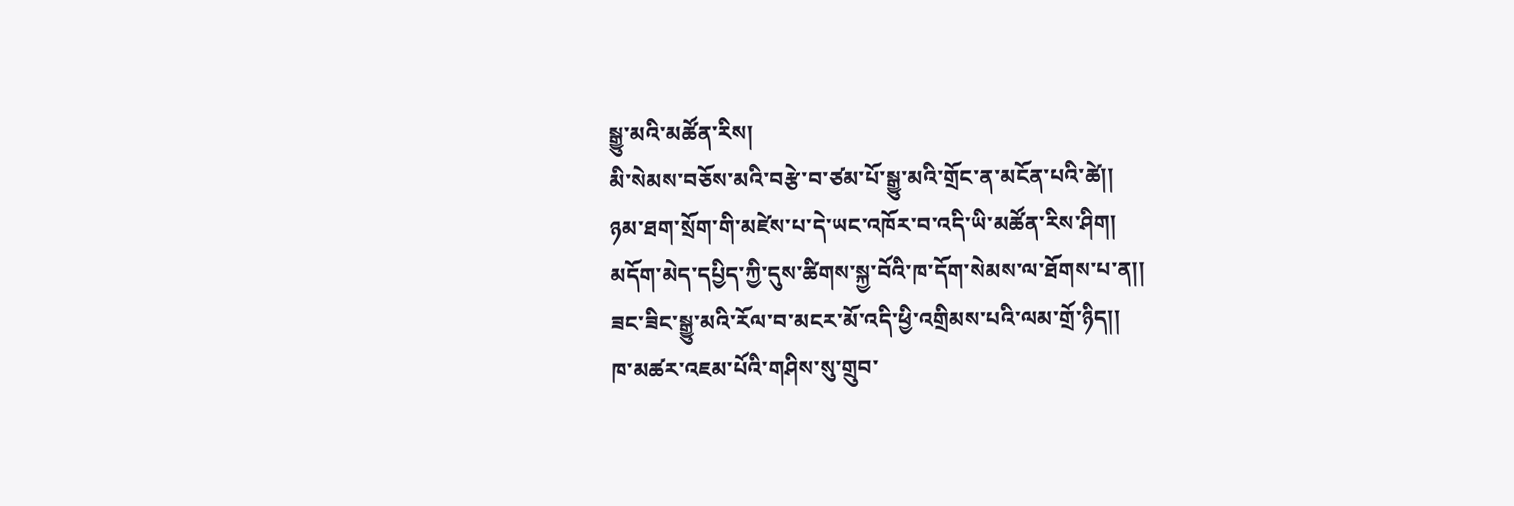སྒྱུ་མའི་མཚོན་རིས།
མི་སེམས་བཅོས་མའི་བརྩེ་བ་ཙམ་པོ་སྒྱུ་མའི་གྲོང་ན་མངོན་པའི་ཚེ།།
ཉམ་ཐག་སྲོག་གི་མཛེས་པ་དེ་ཡང་འཁོར་བ་འདི་ཡི་མཚོན་རིས་ཤིག།
མདོག་མེད་དཔྱིད་ཀྱི་དུས་ཚིགས་སྐྱ་བོའི་ཁ་དོག་སེམས་ལ་ཐོགས་པ་ན།།
ཟང་ཟིང་སྒྱུ་མའི་རོལ་བ་མངར་མོ་འདི་ཕྱི་འགྲིམས་པའི་ལམ་གྲོ་ཉིད།།
ཁ་མཚར་འཇམ་པོའི་གཤིས་སུ་གྲུབ་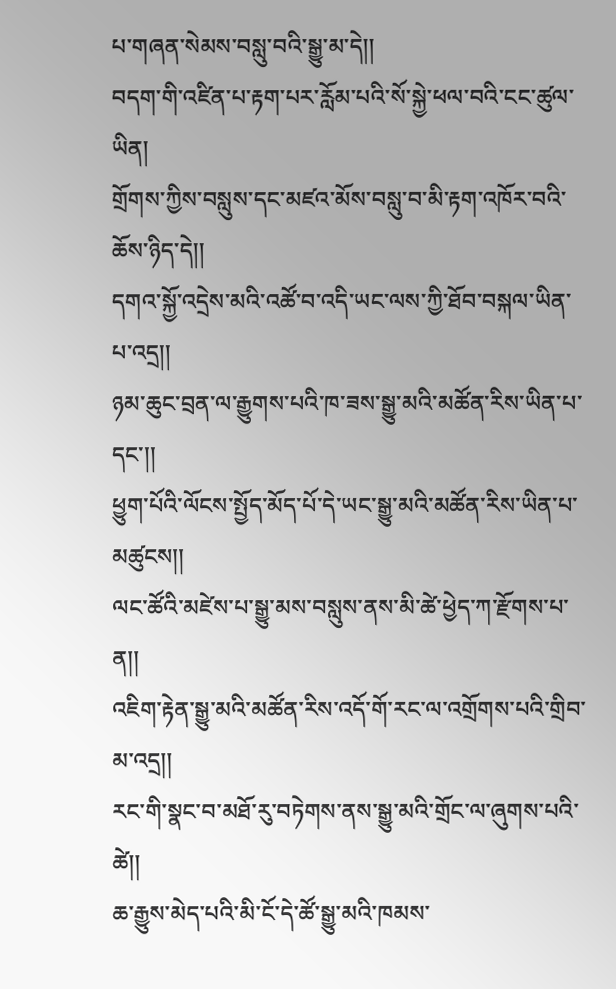པ་གཞན་སེམས་བསླུ་བའི་སྒྱུ་མ་དེ།།
བདག་གི་འཛིན་པ་རྟག་པར་རློམ་པའི་སོ་སྐྱེ་ཕལ་བའི་ངང་ཚུལ་ཡིན།
གྲོགས་ཀྱིས་བསླུས་དང་མཛའ་མོས་བསླུ་བ་མི་རྟག་འཁོར་བའི་ཆོས་ཉིད་དེ།།
དགའ་སྐྱོ་འདྲེས་མའི་འཚོ་བ་འདི་ཡང་ལས་ཀྱི་ཐོབ་བསྐལ་ཡིན་པ་འདྲ།།
ཉམ་ཆུང་བྲན་ལ་རྒྱུགས་པའི་ཁ་ཟས་སྒྱུ་མའི་མཚོན་རིས་ཡིན་པ་དང་།།
ཕྱུག་པོའི་ལོངས་སྤྱོད་མོད་པོ་དེ་ཡང་སྒྱུ་མའི་མཚོན་རིས་ཡིན་པ་མཚུངས།།
ལང་ཚོའི་མཛེས་པ་སྒྱུ་མས་བསླུས་ནས་མི་ཚེ་ཕྱེད་ཀ་རྫོགས་པ་ན།།
འཇིག་རྟེན་སྒྱུ་མའི་མཚོན་རིས་འདོ་གོ་རང་ལ་འགྲོགས་པའི་གྲིབ་མ་འདྲ།།
རང་གི་སྣང་བ་མཐོ་རུ་བཏེགས་ནས་སྒྱུ་མའི་གྲོང་ལ་ཞུགས་པའི་ཚེ།།
ཆ་རྒྱུས་མེད་པའི་མི་ངོ་དེ་ཚོ་སྒྱུ་མའི་ཁམས་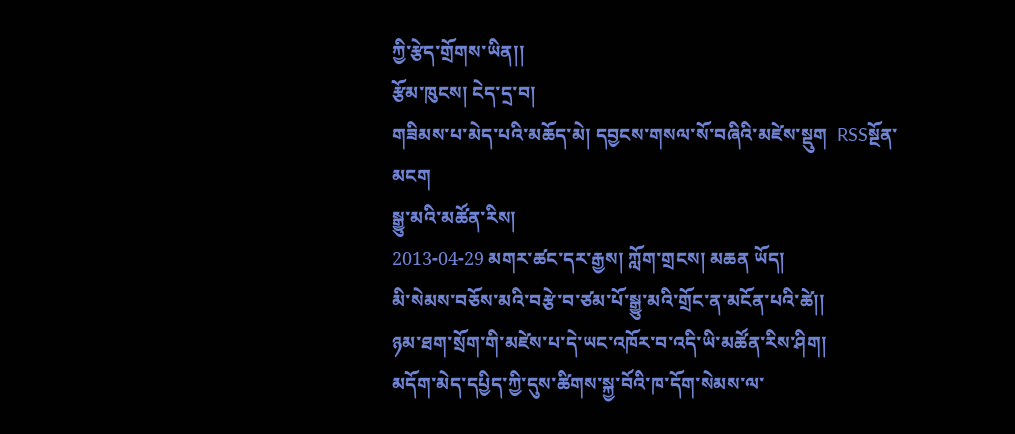ཀྱི་རྩེད་གྲོགས་ཡིན།།
རྩོམ་ཁུངས། ངེད་དྲ་བ།
གཟིམས་པ་མེད་པའི་མཆོད་མེ། དབྱངས་གསལ་སོ་བཞིའི་མཛེས་སྡུག  RSSསྔོན་མངག
སྒྱུ་མའི་མཚོན་རིས།
2013-04-29 མགར་ཚང་དར་རྒྱས། ཀློག་གྲངས། མཆན ཡོད།
མི་སེམས་བཅོས་མའི་བརྩེ་བ་ཙམ་པོ་སྒྱུ་མའི་གྲོང་ན་མངོན་པའི་ཚེ།།
ཉམ་ཐག་སྲོག་གི་མཛེས་པ་དེ་ཡང་འཁོར་བ་འདི་ཡི་མཚོན་རིས་ཤིག།
མདོག་མེད་དཔྱིད་ཀྱི་དུས་ཚིགས་སྐྱ་བོའི་ཁ་དོག་སེམས་ལ་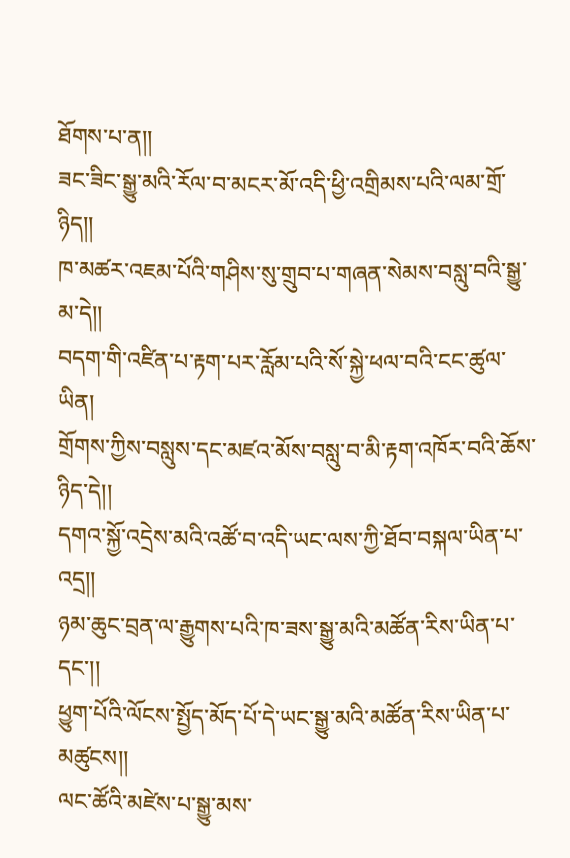ཐོགས་པ་ན།།
ཟང་ཟིང་སྒྱུ་མའི་རོལ་བ་མངར་མོ་འདི་ཕྱི་འགྲིམས་པའི་ལམ་གྲོ་ཉིད།།
ཁ་མཚར་འཇམ་པོའི་གཤིས་སུ་གྲུབ་པ་གཞན་སེམས་བསླུ་བའི་སྒྱུ་མ་དེ།།
བདག་གི་འཛིན་པ་རྟག་པར་རློམ་པའི་སོ་སྐྱེ་ཕལ་བའི་ངང་ཚུལ་ཡིན།
གྲོགས་ཀྱིས་བསླུས་དང་མཛའ་མོས་བསླུ་བ་མི་རྟག་འཁོར་བའི་ཆོས་ཉིད་དེ།།
དགའ་སྐྱོ་འདྲེས་མའི་འཚོ་བ་འདི་ཡང་ལས་ཀྱི་ཐོབ་བསྐལ་ཡིན་པ་འདྲ།།
ཉམ་ཆུང་བྲན་ལ་རྒྱུགས་པའི་ཁ་ཟས་སྒྱུ་མའི་མཚོན་རིས་ཡིན་པ་དང་།།
ཕྱུག་པོའི་ལོངས་སྤྱོད་མོད་པོ་དེ་ཡང་སྒྱུ་མའི་མཚོན་རིས་ཡིན་པ་མཚུངས།།
ལང་ཚོའི་མཛེས་པ་སྒྱུ་མས་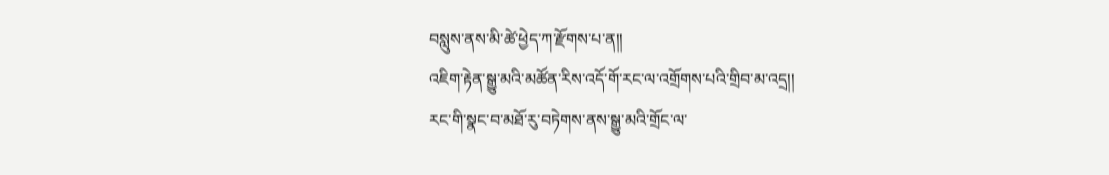བསླུས་ནས་མི་ཚེ་ཕྱེད་ཀ་རྫོགས་པ་ན།།
འཇིག་རྟེན་སྒྱུ་མའི་མཚོན་རིས་འདོ་གོ་རང་ལ་འགྲོགས་པའི་གྲིབ་མ་འདྲ།།
རང་གི་སྣང་བ་མཐོ་རུ་བཏེགས་ནས་སྒྱུ་མའི་གྲོང་ལ་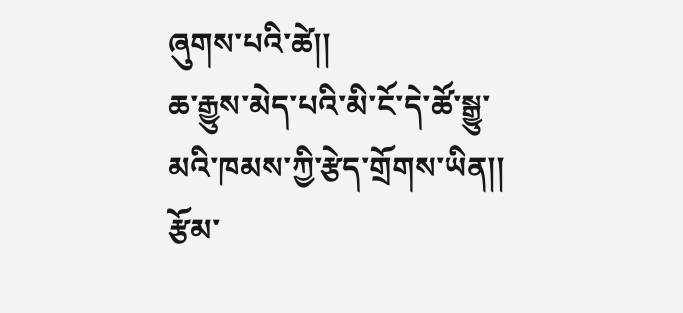ཞུགས་པའི་ཚེ།།
ཆ་རྒྱུས་མེད་པའི་མི་ངོ་དེ་ཚོ་སྒྱུ་མའི་ཁམས་ཀྱི་རྩེད་གྲོགས་ཡིན།།
རྩོམ་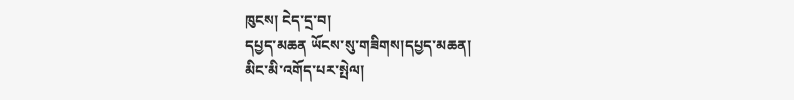ཁུངས། ངེད་དྲ་བ།
དཔྱད་མཆན ཡོངས་སུ་གཟིགས།དཔྱད་མཆན།
མིང་མི་འགོད་པར་སྤེལ།